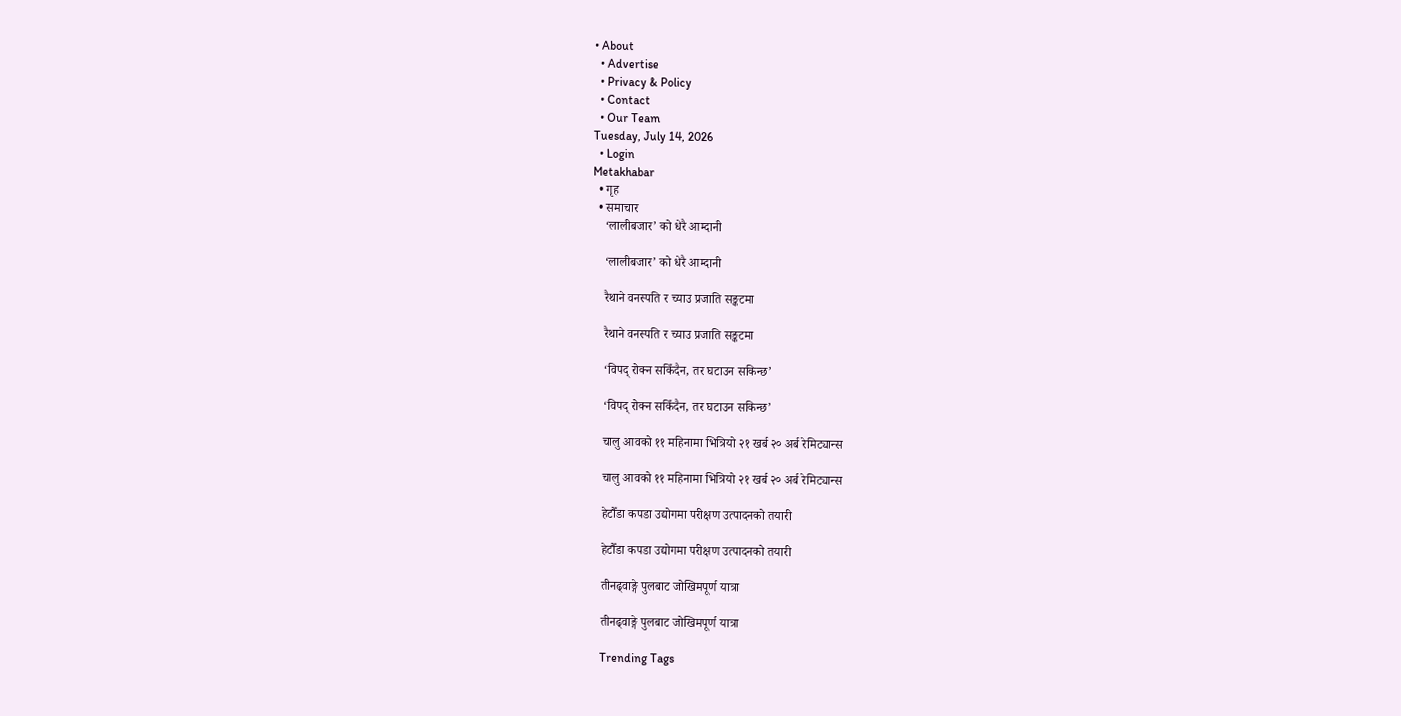• About
  • Advertise
  • Privacy & Policy
  • Contact
  • Our Team
Tuesday, July 14, 2026
  • Login
Metakhabar
  • गृह
  • समाचार
    ‘लालीबजार’ को धेरै आम्दानी

    ‘लालीबजार’ को धेरै आम्दानी

    रैथाने वनस्पति र च्याउ प्रजाति सङ्कटमा

    रैथाने वनस्पति र च्याउ प्रजाति सङ्कटमा

    ‘विपद् रोक्न सकिँदैन, तर घटाउन सकिन्छ’

    ‘विपद् रोक्न सकिँदैन, तर घटाउन सकिन्छ’

    चालु आवको ११ महिनामा भित्रियो २१ खर्ब २० अर्ब रेमिट्यान्स

    चालु आवको ११ महिनामा भित्रियो २१ खर्ब २० अर्ब रेमिट्यान्स

    हेटौँडा कपडा उद्योगमा परीक्षण उत्पादनको तयारी

    हेटौँडा कपडा उद्योगमा परीक्षण उत्पादनको तयारी

    तीनढ्वाङ्गे पुलबाट जोखिमपूर्ण यात्रा

    तीनढ्वाङ्गे पुलबाट जोखिमपूर्ण यात्रा

    Trending Tags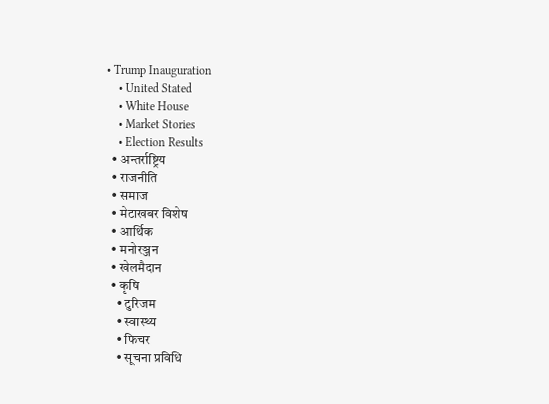• Trump Inauguration
    • United Stated
    • White House
    • Market Stories
    • Election Results
  • अन्तर्राष्ट्रिय
  • राजनीति
  • समाज
  • मेटाखबर विशेष
  • आर्थिक
  • मनोरञ्जन
  • खेलमैदान
  • कृषि
    • टुरिजम
    • स्वास्थ्य
    • फिचर
    • सूचना प्रविधि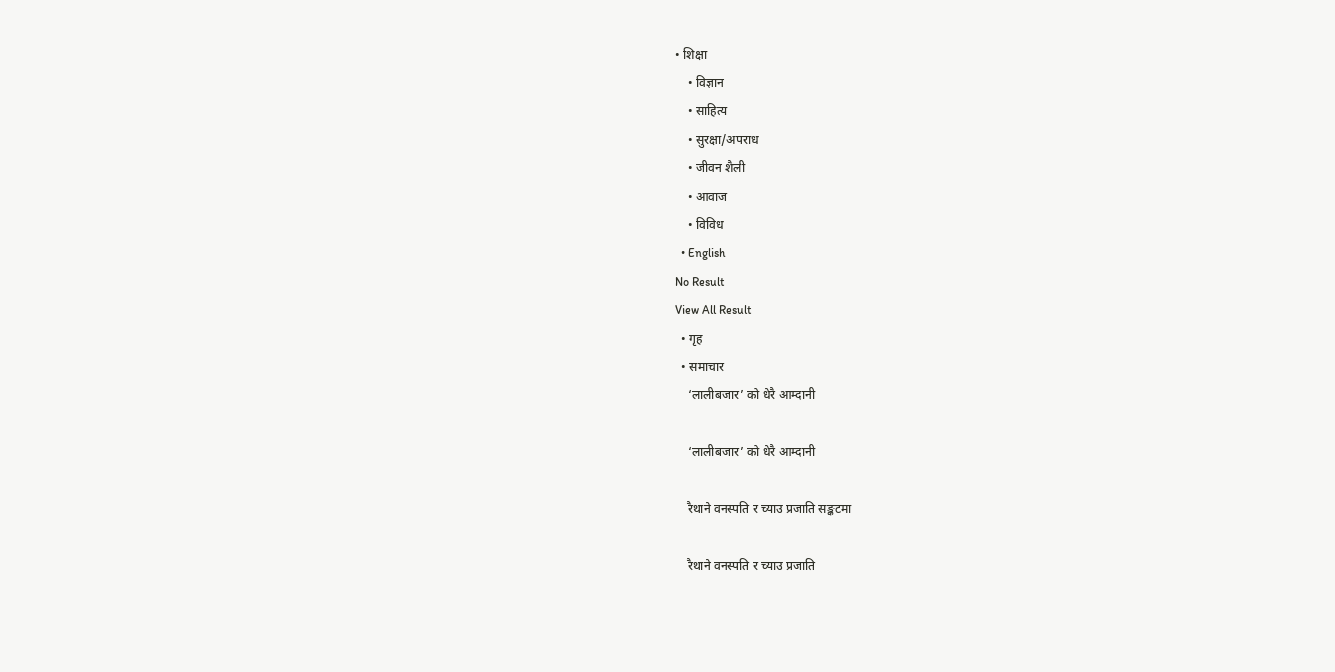• शिक्षा
    • विज्ञान
    • साहित्य
    • सुरक्षा/अपराध
    • जीवन शैली
    • आवाज
    • विविध
  • English
No Result
View All Result
  • गृह
  • समाचार
    ‘लालीबजार’ को धेरै आम्दानी

    ‘लालीबजार’ को धेरै आम्दानी

    रैथाने वनस्पति र च्याउ प्रजाति सङ्कटमा

    रैथाने वनस्पति र च्याउ प्रजाति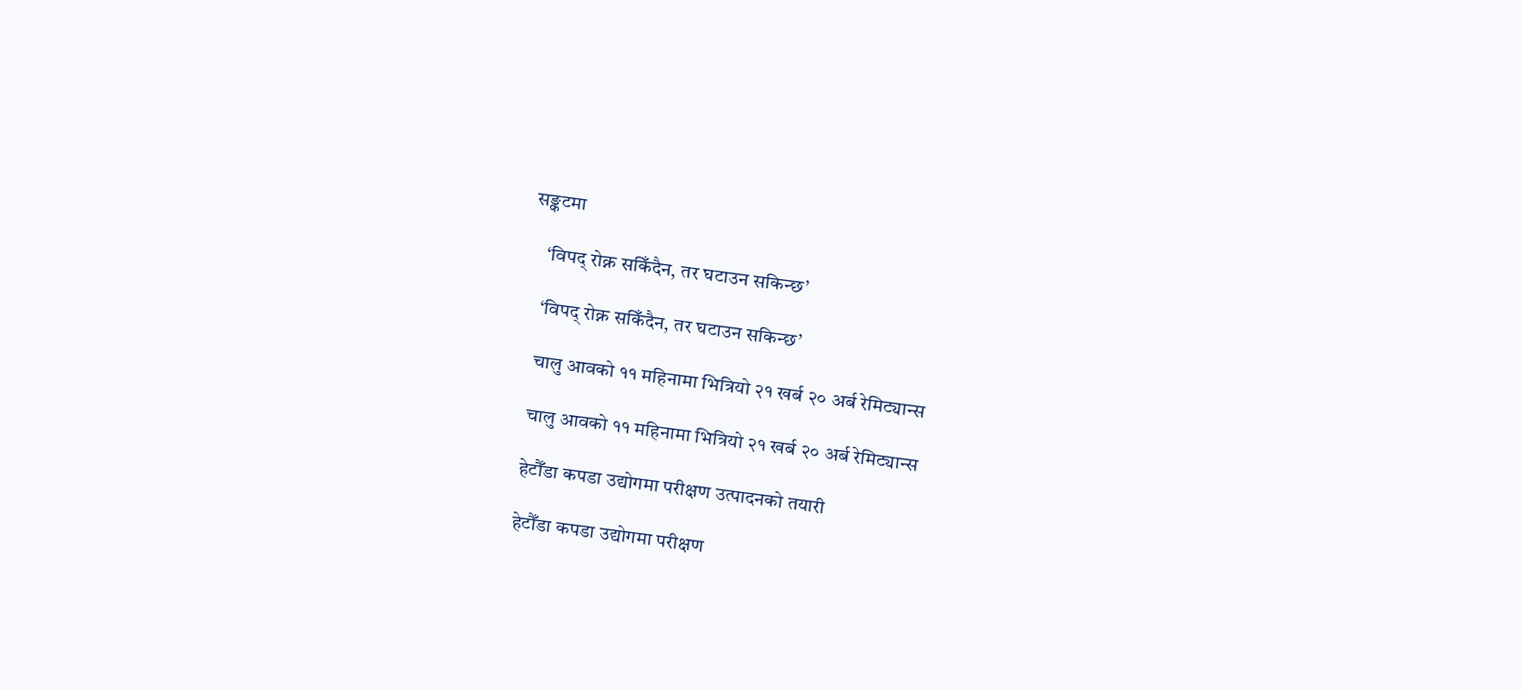सङ्कटमा

    ‘विपद् रोक्न सकिँदैन, तर घटाउन सकिन्छ’

    ‘विपद् रोक्न सकिँदैन, तर घटाउन सकिन्छ’

    चालु आवको ११ महिनामा भित्रियो २१ खर्ब २० अर्ब रेमिट्यान्स

    चालु आवको ११ महिनामा भित्रियो २१ खर्ब २० अर्ब रेमिट्यान्स

    हेटौँडा कपडा उद्योगमा परीक्षण उत्पादनको तयारी

    हेटौँडा कपडा उद्योगमा परीक्षण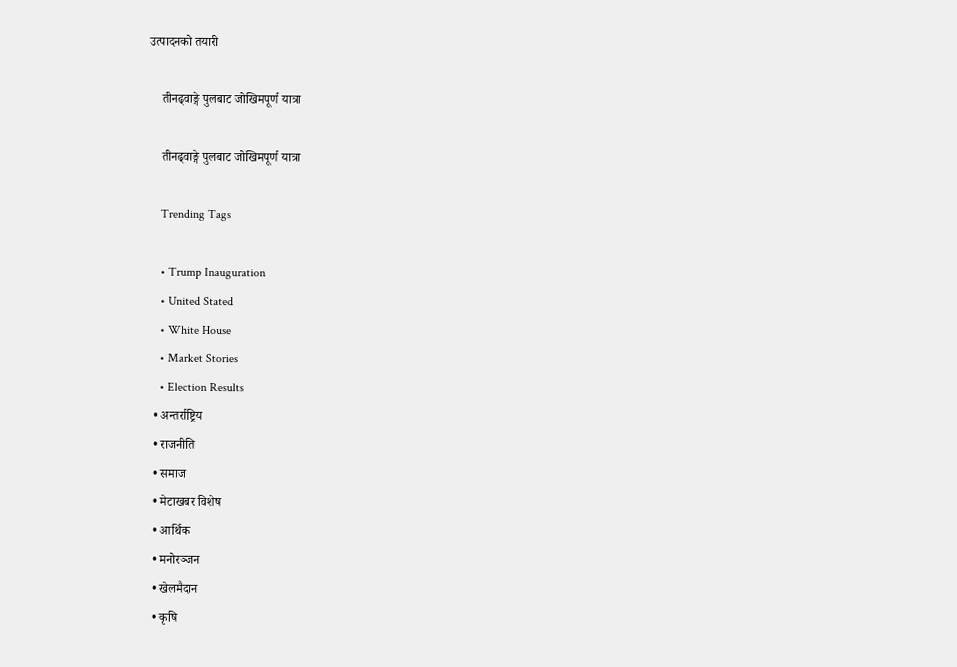उत्पादनको तयारी

    तीनढ्वाङ्गे पुलबाट जोखिमपूर्ण यात्रा

    तीनढ्वाङ्गे पुलबाट जोखिमपूर्ण यात्रा

    Trending Tags

    • Trump Inauguration
    • United Stated
    • White House
    • Market Stories
    • Election Results
  • अन्तर्राष्ट्रिय
  • राजनीति
  • समाज
  • मेटाखबर विशेष
  • आर्थिक
  • मनोरञ्जन
  • खेलमैदान
  • कृषि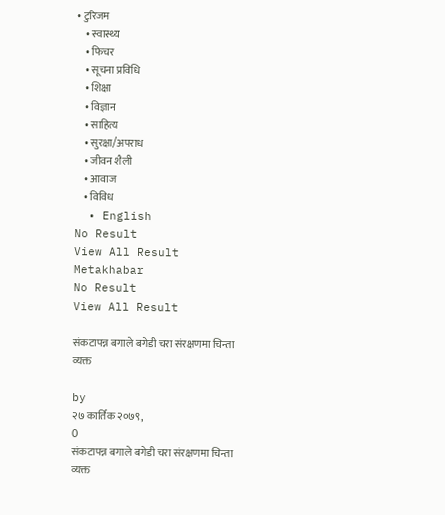• टुरिजम
    • स्वास्थ्य
    • फिचर
    • सूचना प्रविधि
    • शिक्षा
    • विज्ञान
    • साहित्य
    • सुरक्षा/अपराध
    • जीवन शैली
    • आवाज
    • विविध
  • English
No Result
View All Result
Metakhabar
No Result
View All Result

संकटापन्न बगाले बगेडी चरा संरक्षणमा चिन्ता व्यक्त

by
२७ कार्तिक २०७९,
0
संकटापन्न बगाले बगेडी चरा संरक्षणमा चिन्ता व्यक्त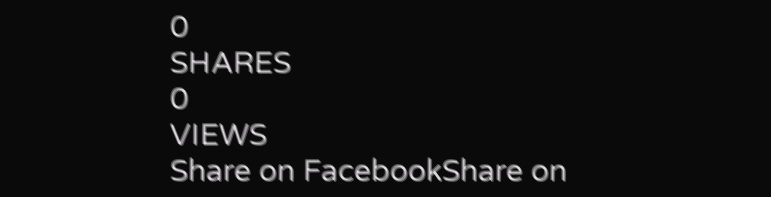0
SHARES
0
VIEWS
Share on FacebookShare on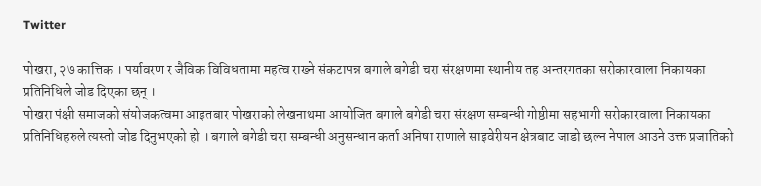Twitter

पोखरा, २७ कात्तिक । पर्यावरण र जैविक विविधतामा महत्व राख्ने संकटापन्न बगाले बगेडी चरा संरक्षणमा स्थानीय तह अन्तरगतका सरोकारवाला निकायका प्रतिनिधिले जोड दिएका छन् ।
पोखरा पंक्षी समाजको संयोजकत्वमा आइतबार पोखराको लेखनाथमा आयोजित बगाले बगेडी चरा संरक्षण सम्बन्धी गोष्ठीमा सहभागी सरोकारवाला निकायका प्रतिनिधिहरुले त्यस्तो जोड दिनुभएको हो । बगाले बगेडी चरा सम्बन्धी अनुसन्धान कर्ता अनिषा राणाले साइवेरीयन क्षेत्रबाट जाडो छल्न नेपाल आउने उक्त प्रजातिको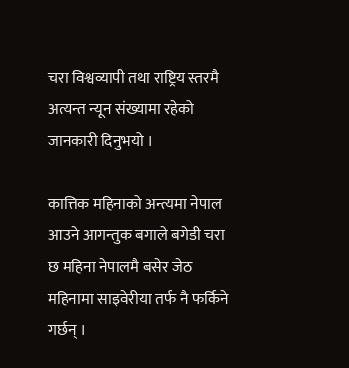चरा विश्वव्यापी तथा राष्ट्रिय स्तरमै अत्यन्त न्यून संख्यामा रहेको जानकारी दिनुभयो ।

कात्तिक महिनाको अन्त्यमा नेपाल आउने आगन्तुक बगाले बगेडी चरा छ महिना नेपालमै बसेर जेठ महिनामा साइवेरीया तर्फ नै फर्किने गर्छन् ।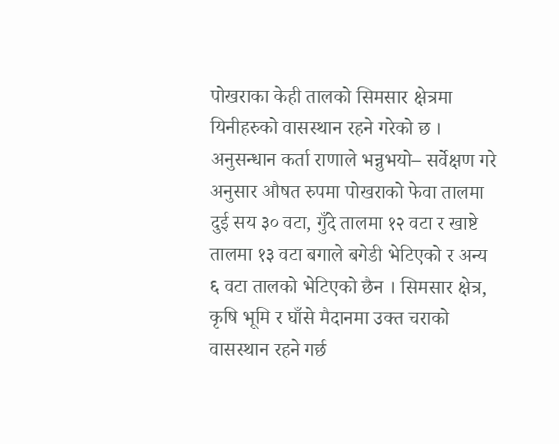पोखराका केही तालको सिमसार क्षेत्रमा यिनीहरुको वासस्थान रहने गरेको छ । अनुसन्धान कर्ता राणाले भन्नुभयो– सर्वेक्षण गरे अनुसार औषत रुपमा पोखराको फेवा तालमा दुई सय ३० वटा, गुँदे तालमा १२ वटा र खाष्टे तालमा १३ वटा बगाले बगेडी भेटिएको र अन्य ६ वटा तालको भेटिएको छैन । सिमसार क्षेत्र, कृषि भूमि र घाँसे मैदानमा उक्त चराको वासस्थान रहने गर्छ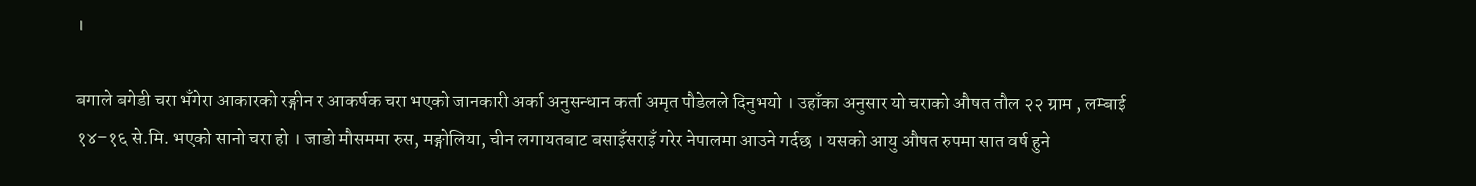।

बगाले बगेडी चरा भँगेरा आकारको रङ्गीन र आकर्षक चरा भएको जानकारी अर्का अनुसन्धान कर्ता अमृत पौडेलले दिनुभयो । उहाँका अनुसार यो चराको औषत तौल २२ ग्राम , लम्बाई १४–१६ से.मि. भएको सानो चरा हो । जाडो मौसममा रुस, मङ्गोलिया, चीन लगायतबाट बसाइँसराइँ गरेर नेपालमा आउने गर्दछ । यसको आयु औषत रुपमा सात वर्ष हुने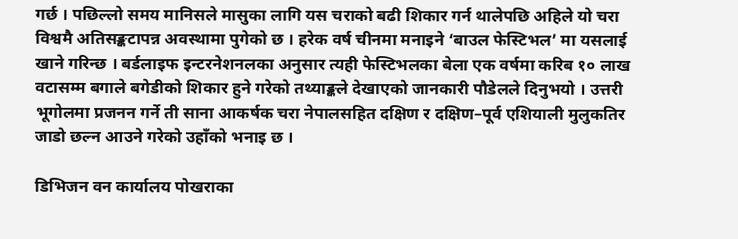गर्छ । पछिल्लो समय मानिसले मासुका लागि यस चराको बढी शिकार गर्न थालेपछि अहिले यो चरा विश्वमै अतिसङ्कटापन्न अवस्थामा पुगेको छ । हरेक वर्ष चीनमा मनाइने ‘बाउल फेस्टिभल’ मा यसलाई खाने गरिन्छ । बर्डलाइफ इन्टरनेशनलका अनुसार त्यही फेस्टिभलका बेला एक वर्षमा करिब १० लाख वटासम्म बगाले बगेडीको शिकार हुने गरेको तथ्याङ्कले देखाएको जानकारी पौडेलले दिनुभयो । उत्तरी भूगोलमा प्रजनन गर्ने ती साना आकर्षक चरा नेपालसहित दक्षिण र दक्षिण–पूर्व एशियाली मुलुकतिर जाडो छल्न आउने गरेको उहाँको भनाइ छ ।

डिभिजन वन कार्यालय पोखराका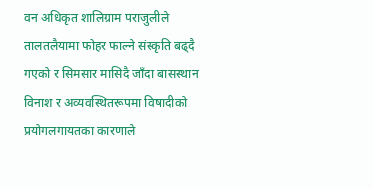वन अधिकृत शालिग्राम पराजुलीले तालतलैयामा फोहर फाल्ने संस्कृति बढ्दै गएको र सिमसार मासिदै जाँदा बासस्थान विनाश र अव्यवस्थितरूपमा विषादीको प्रयोगलगायतका कारणाले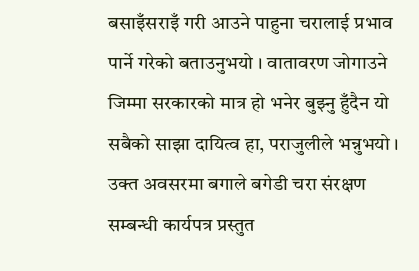बसाइँसराइँ गरी आउने पाहुना चरालाई प्रभाव पार्ने गरेको बताउनुभयो । वातावरण जोगाउने जिम्मा सरकारको मात्र हो भनेर बुझ्नु हुँदैन यो सबैको साझा दायित्व हा, पराजुलीले भन्नुभयो । उक्त अवसरमा बगाले बगेडी चरा संरक्षण सम्बन्धी कार्यपत्र प्रस्तुत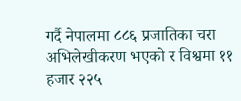गर्दै नेपालमा ८८६ प्रजातिका चरा अभिलेखीकरण भएको र विश्वमा ११ हजार २२५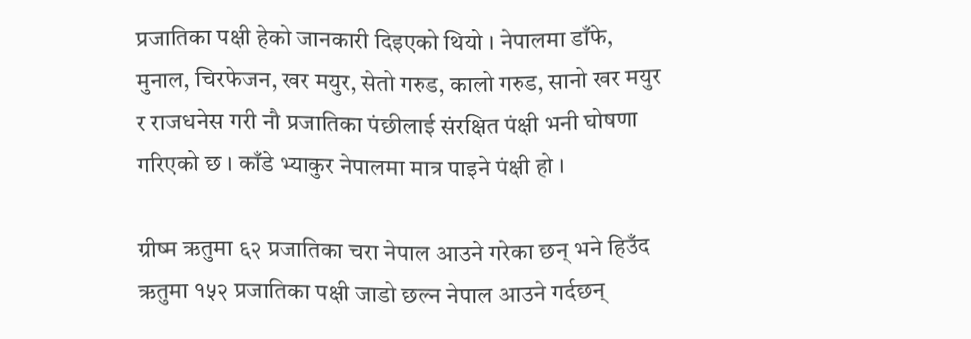प्रजातिका पक्षी हेको जानकारी दिइएको थियो । नेपालमा डाँफे, मुनाल, चिरफेजन, खर मयुर, सेतो गरुड, कालो गरुड, सानो खर मयुर र राजधनेस गरी नौ प्रजातिका पंछीलाई संरक्षित पंक्षी भनी घोषणा गरिएको छ । काँडे भ्याकुर नेपालमा मात्र पाइने पंक्षी हो ।

ग्रीष्म ऋतुमा ६२ प्रजातिका चरा नेपाल आउने गरेका छन् भने हिउँद ऋतुमा १५२ प्रजातिका पक्षी जाडो छल्न नेपाल आउने गर्दछन्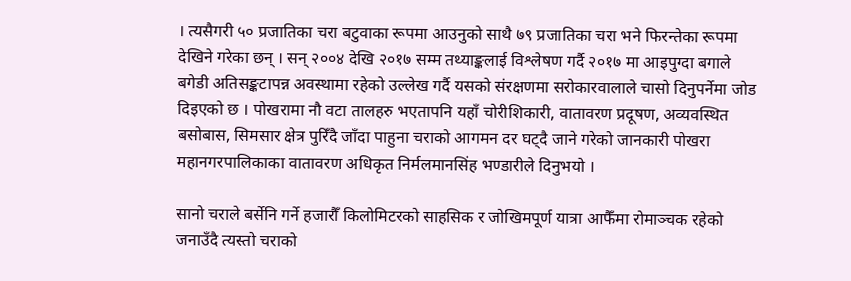। त्यसैगरी ५० प्रजातिका चरा बटुवाका रूपमा आउनुको साथै ७९ प्रजातिका चरा भने फिरन्तेका रूपमा देखिने गरेका छन् । सन् २००४ देखि २०१७ सम्म तथ्याङ्कलाई विश्लेषण गर्दै २०१७ मा आइपुग्दा बगाले बगेडी अतिसङ्कटापन्न अवस्थामा रहेको उल्लेख गर्दै यसको संरक्षणमा सरोकारवालाले चासो दिनुपर्नेमा जोड दिइएको छ । पोखरामा नौ वटा तालहरु भएतापनि यहाँ चोरीशिकारी, वातावरण प्रदूषण, अव्यवस्थित बसोबास, सिमसार क्षेत्र पुरिँदै जाँदा पाहुना चराको आगमन दर घट्दै जाने गरेको जानकारी पोखरा महानगरपालिकाका वातावरण अधिकृत निर्मलमानसिंह भण्डारीले दिनुभयो ।

सानो चराले बर्सेनि गर्ने हजारौँ किलोमिटरको साहसिक र जोखिमपूर्ण यात्रा आफैँमा रोमाञ्चक रहेको जनाउँदै त्यस्तो चराको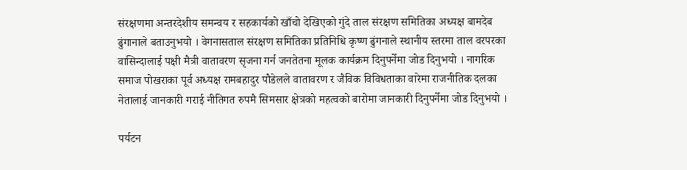संरक्षणमा अन्तरदेशीय समन्वय र सहकार्यको खाँचो देखिएको गुंदे ताल संरक्षण समितिका अध्यक्ष बामदेब ढुंगानाले बताउनुभयो । वेगनासताल संरक्षण समितिका प्रतिनिधि कृष्ण ढुंगनाले स्थानीय स्तरमा ताल वरपरका वासिन्दालाई पक्षी मैत्री वातावरण सृजना गर्न जनतेतना मूलक कार्यक्रम दिनुपर्नेमा जोड दिनुभयो । नागरिक समाज पोखराका पूर्व अध्यक्ष रामबहादुर पौडेलले वातावरण र जैविक विविधताका वारेमा राजनीतिक दलका नेतालाई जानकारी गराई नीतिगत रुपमै सिमसार क्षेत्रको महत्वको बारोमा जानकारी दिनुपर्नेमा जोड दिनुभयो ।

पर्यटन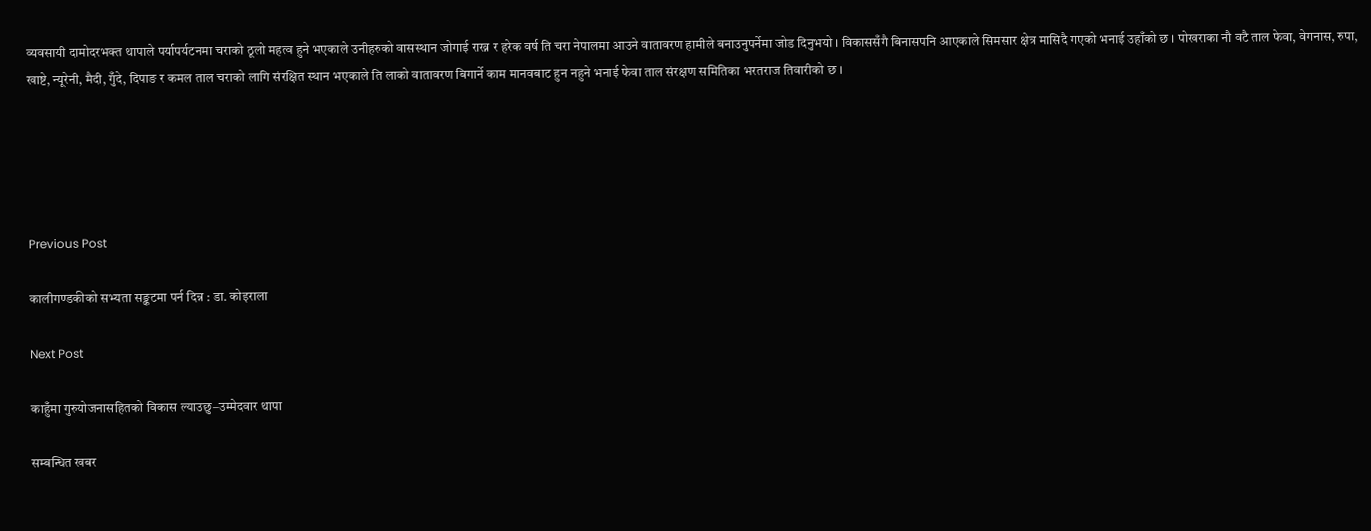व्यवसायी दामोदरभक्त थापाले पर्यापर्यटनमा चराको ठूलो महत्व हुने भएकाले उनीहरुको वासस्थान जोगाई राख्न र हरेक वर्ष ति चरा नेपालमा आउने वातावरण हामीले बनाउनुपर्नेमा जोड दिनुभयो । विकाससँगै बिनासपनि आएकाले सिमसार क्षेत्र मासिदै गएको भनाई उहाँको छ । पोखराका नौ वटै ताल फेवा, वेगनास, रुपा, खाष्टे, न्यूरेनी, मैदी, गुँदे, दिपाङ र कमल ताल चराको लागि संरक्षित स्थान भएकाले ति लाको वातावरण बिगार्ने काम मानवबाट हुन नहुने भनाई फेवा ताल संरक्षण समितिका भरतराज तिवारीको छ ।





Previous Post

कालीगण्डकीको सभ्यता सङ्कटमा पर्न दिन्न : डा. कोइराला

Next Post

काहुँमा गुरुयोजनासहितको विकास ल्याउछु–उम्मेदवार थापा

सम्बन्धित खबर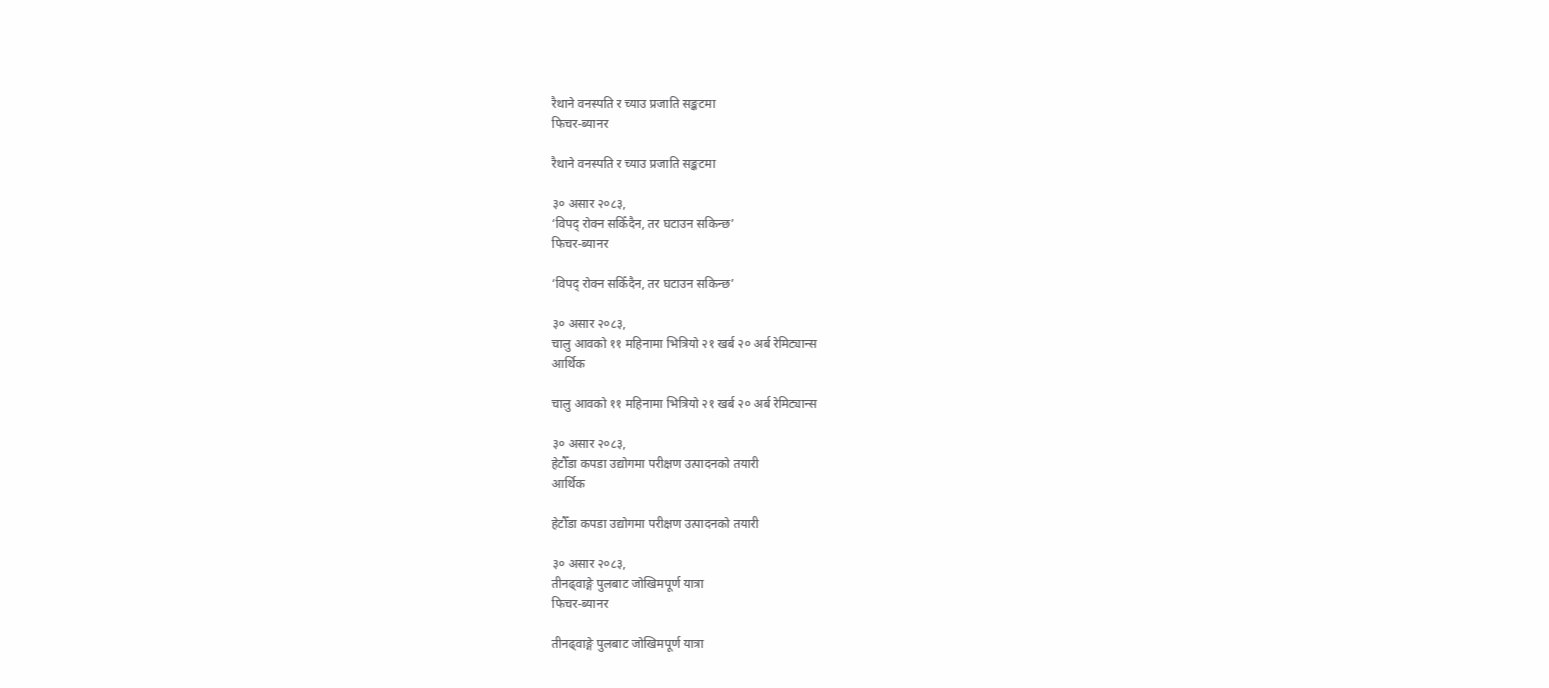रैथाने वनस्पति र च्याउ प्रजाति सङ्कटमा
फिचर-ब्यानर

रैथाने वनस्पति र च्याउ प्रजाति सङ्कटमा

३० असार २०८३,
‘विपद् रोक्न सकिँदैन, तर घटाउन सकिन्छ’
फिचर-ब्यानर

‘विपद् रोक्न सकिँदैन, तर घटाउन सकिन्छ’

३० असार २०८३,
चालु आवको ११ महिनामा भित्रियो २१ खर्ब २० अर्ब रेमिट्यान्स
आर्थिक

चालु आवको ११ महिनामा भित्रियो २१ खर्ब २० अर्ब रेमिट्यान्स

३० असार २०८३,
हेटौँडा कपडा उद्योगमा परीक्षण उत्पादनको तयारी
आर्थिक

हेटौँडा कपडा उद्योगमा परीक्षण उत्पादनको तयारी

३० असार २०८३,
तीनढ्वाङ्गे पुलबाट जोखिमपूर्ण यात्रा
फिचर-ब्यानर

तीनढ्वाङ्गे पुलबाट जोखिमपूर्ण यात्रा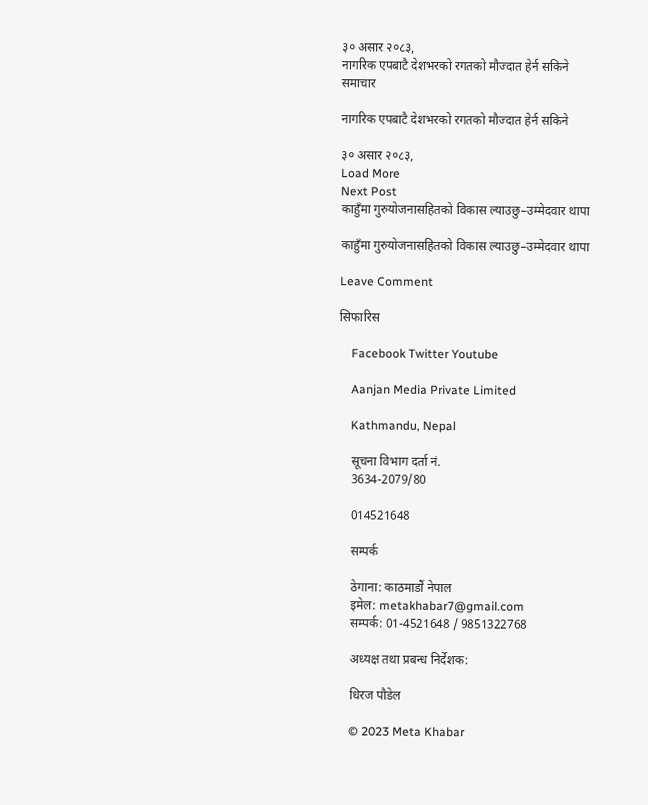३० असार २०८३,
नागरिक एपबाटै देशभरको रगतको मौज्दात हेर्न सकिने
समाचार

नागरिक एपबाटै देशभरको रगतको मौज्दात हेर्न सकिने

३० असार २०८३,
Load More
Next Post
काहुँमा गुरुयोजनासहितको विकास ल्याउछु–उम्मेदवार थापा

काहुँमा गुरुयोजनासहितको विकास ल्याउछु–उम्मेदवार थापा

Leave Comment

सिफारिस

    Facebook Twitter Youtube

    Aanjan Media Private Limited

    Kathmandu, Nepal

    सूचना विभाग दर्ता नं.
    3634-2079/80

    014521648

    सम्पर्क

    ठेगाना: काठमाडौं नेपाल
    इमेल: metakhabar7@gmail.com
    सम्पर्क: 01-4521648 / 9851322768

    अध्यक्ष तथा प्रबन्ध निर्देशक:

    धिरज पौडेल

    © 2023 Meta Khabar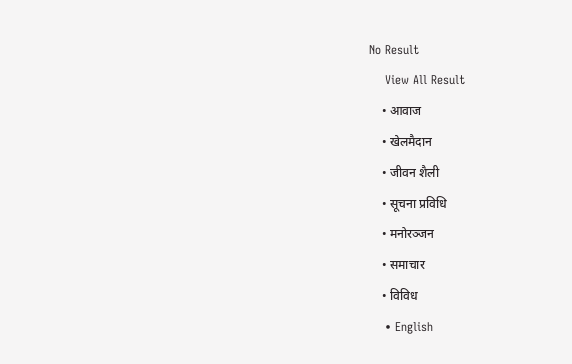No Result
    View All Result
    • आवाज
    • खेलमैदान
    • जीवन शैली
    • सूचना प्रविधि
    • मनोरञ्जन
    • समाचार
    • विविध
    • English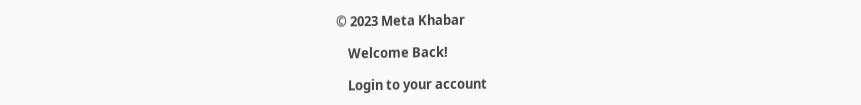© 2023 Meta Khabar

    Welcome Back!

    Login to your account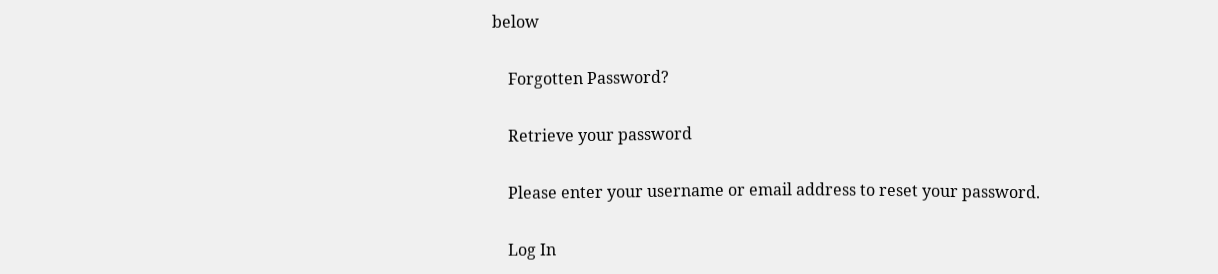below

    Forgotten Password?

    Retrieve your password

    Please enter your username or email address to reset your password.

    Log In